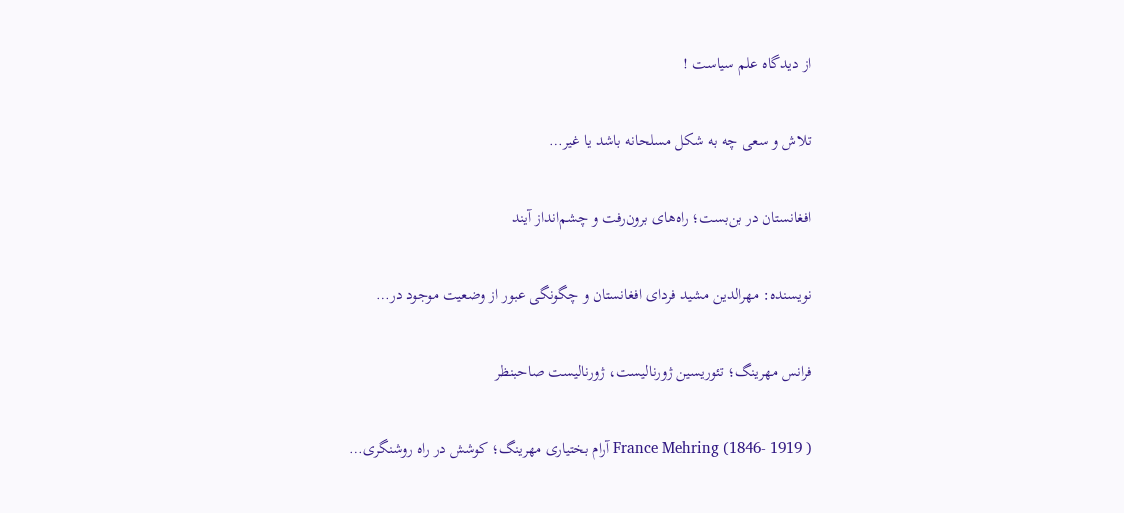از دیدگاه علم سیاست !

تلاش و سعی چه به شکل مسلحانه باشد یا غیر…

افغانستان در بن‌بست؛ راه‌های برون‌رفت و چشم‌انداز آیند

نویسنده: مهرالدین مشید فردای افغانستان و چگونگی عبور از وضعیت موجود در…

فرانس مهرینگ؛ تئوریسین ژورنالیست، ژورنالیست صاحبنظر

France Mehring (1846- 1919 ) آرام بختیاری مهرینگ؛ کوشش در راه روشنگری…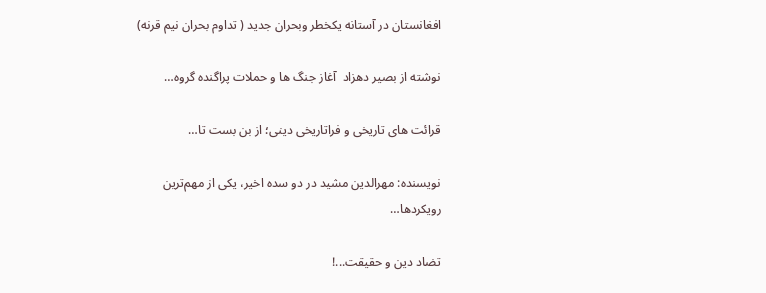افغانستان در آستانه یکخطر وبحران جدید ( تداوم بحران نیم قرنه)

نوشته از بصیر دهزاد  آغاز جنگ ها و حملات پراگنده گروه…

قرائت های تاریخی و فراتاریخی دینی؛ از بن بست تا…

نویسنده: مهرالدین مشید در دو سده اخیر، یکی از مهم‌ترین رویکردها…

تضاد دین و حقیقت...!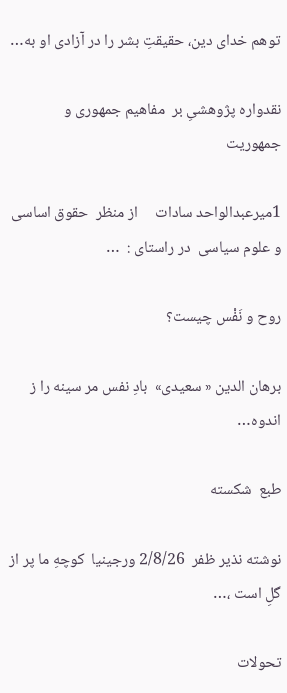توهم خدای دین، حقیقتِ بشر را در آزادی او به…

نقدواره پژوهشیِ بر  مفاهیم جمهوری و جمهوریت

1میرعبدالواحد سادات     از منظر  حقوق اساسی و علوم سیاسی  در راستای :  …

روح و نَفْس چیست؟

برهان الدین « سعیدی»  بادِ نفس مر سینه را ز اندوه…

طبع  شکسته

نوشته نذیر ظفر  2/8/26 ورجینیا  كوچهِ ما پر از گلِ است ،…

تحولات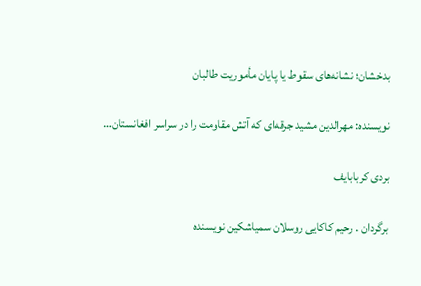بدخشان؛ نشانه‌های سقوط یا پایان مأموریت طالبان

نویسنده: مهرالدین مشید جرقه‌ای که آتش مقاومت را در سراسر افغانستان…

بردی کربابایف

برگردان . رحیم کاکایی روسلان سمیاشکین نویسنده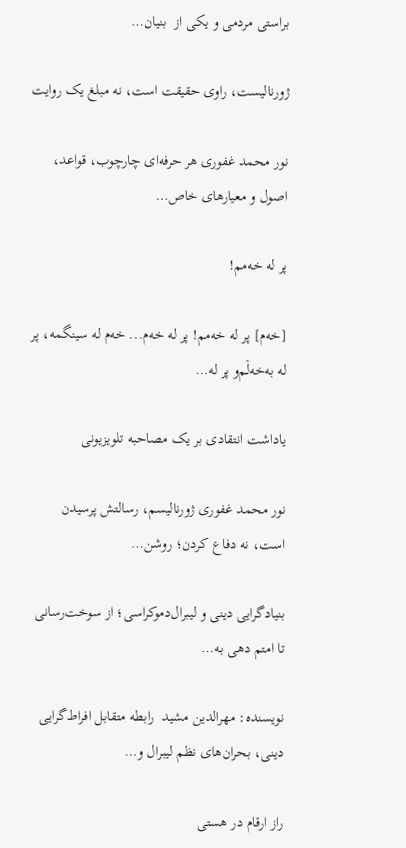براستی مردمی و یکی از  بنیان…

ژورنالیست، راوی حقیقت است، نه مبلغ یک روایت

نور محمد غفوری هر حرفه‌ای چارچوب، قواعد، اصول و معیارهای خاص…

پر له خەمم!

[خه‌م] پر له خەمم! پر لە خەم... خەم له سینگمە، پر لە بەخەڵم‌و پر لە…

یاداشت انتقادی بر یک مصاحبه تلویزیونی

نور محمد غفوری ژورنالیسم، رسالتش پرسیدن است، نه دفاع کردن؛ روشن…

بنیادگرایی دینی و لیبرال‌دموکراسی؛ از سوخت‌رسانی تا امتم دهی به…

نویسنده: مهرالدین مشید  رابطه متقابل افراط‌گرایی دینی، بحران‌های نظم لیبرال و…

راز ارقام در هستی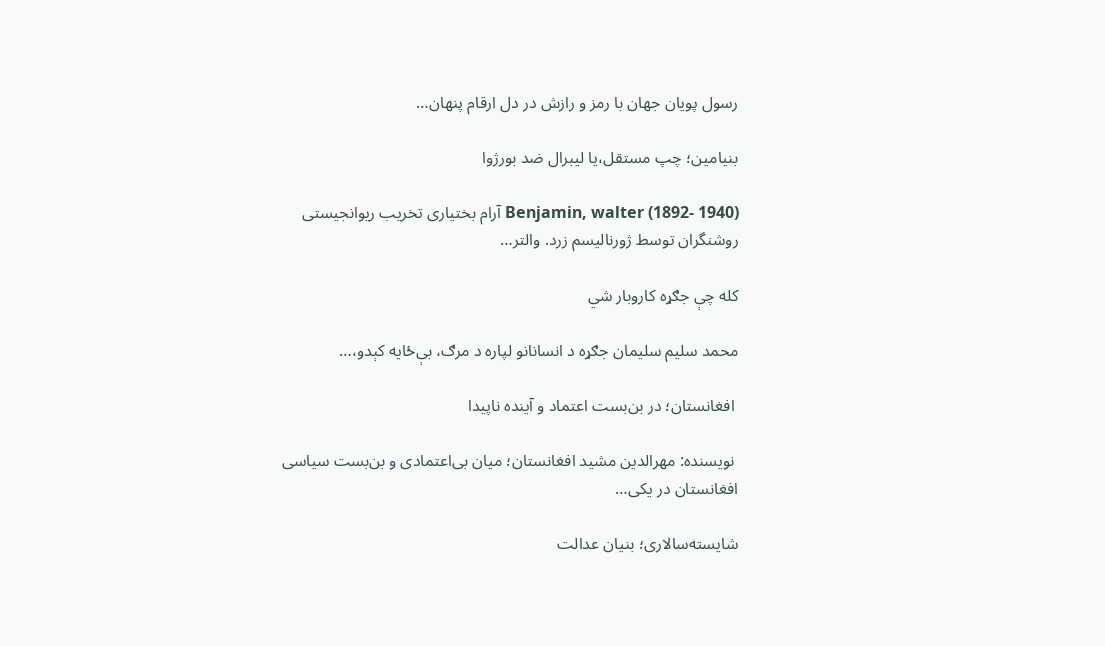رسول پویان جهان با رمز و رازش در دل ارقام پنهان…

بنیامین؛ چپ مستقل،یا لیبرال ضد بورژوا

Benjamin, walter (1892- 1940) آرام بختیاری تخریب ریوانجیستی روشنگران توسط ژورنالیسم زرد. والتر…

کله چې جګړه کاروبار شي

محمد سليم سليمان جګړه د انسانانو لپاره د مرګ، بې‌ځایه کېدو،…

 افغانستان؛ در بن‌بست اعتماد و آینده ناپیدا

 نویسنده: مهرالدین مشید افغانستان؛ میان بی‌اعتمادی و بن‌بست سیاسی افغانستان در یکی…

شایسته‌سالاری؛ بنیان عدالت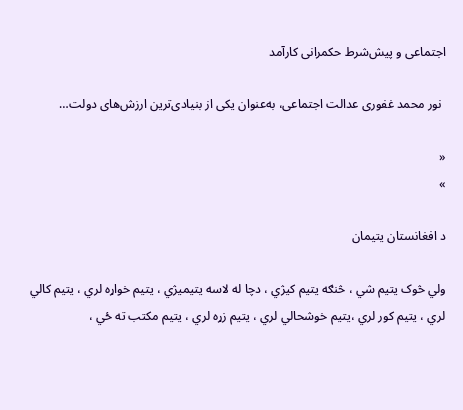اجتماعی و پیش‌شرط حکمرانی کارآمد

 نور محمد غفوری عدالت اجتماعی، به‌عنوان یکی از بنیادی‌ترین ارزش‌های دولت…

«
»

د افغانستان يتيمان

ولي څوک يتيم شي ، څنګه يتيم کيژي ، دچا له لاسه يتيميژي ، يتيم خواړه لري ، يتيم کالي لري ، يتيم کور لري ،يتيم خوشحالي لري ، يتيم زړه لري ، يتيم مکتب ته ځي ،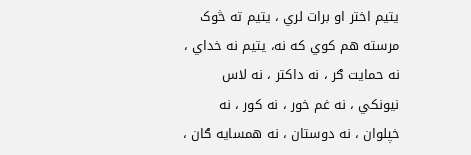يتيم اختر او برات لري ، يتيم ته څوک مرسته هم کوي که نه، يتيم نه خداي ، نه حمايت ګر ، نه داکتر ، نه لاس نيونکي ، نه غم خور ، نه کور ، نه خپلوان ، نه دوستان ، نه همسايه ګان ،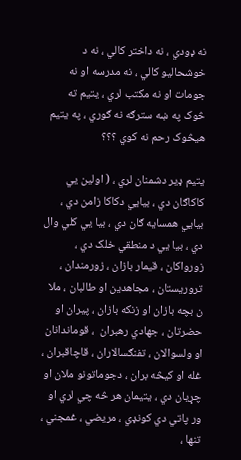نه ډودي ، نه داختر کالي ، نه د خوشحاليو کالي ، نه مدرسه او نه جومات او نه مکتب لري ، يتيم ته څوک په ښه سترګه نه ګوري ، په يتيم هيڅوک رحم نه کوي ؟؟؟

يتيم ډير دشمنان لري ، ( اولين يي کاکاګان دي ، بيايي دکاکا زامن دي ،  بيايي همسايه ګان دي ، بيا يي کلي وال دي ، بيا يي د منطقي خلک دي ، زورواکان ، قيمار بازان ، زورمندان ، تروريستان ، مجاهدين او طالبان ، ملا ن بچه بازان او زنکه بازان ، پيران او حضرتان ، جهادي رهبران  ، قوماندانان او ولسوالان ، تفنګسالاران ، قاچاقبران ، غله او کيڅه بران ، دجوماتونو ملان او چړيان دي ، يتيمان هر څه چي لري او ور پاتي دي کونډي ، مريضي ، غمجني ، تنها ،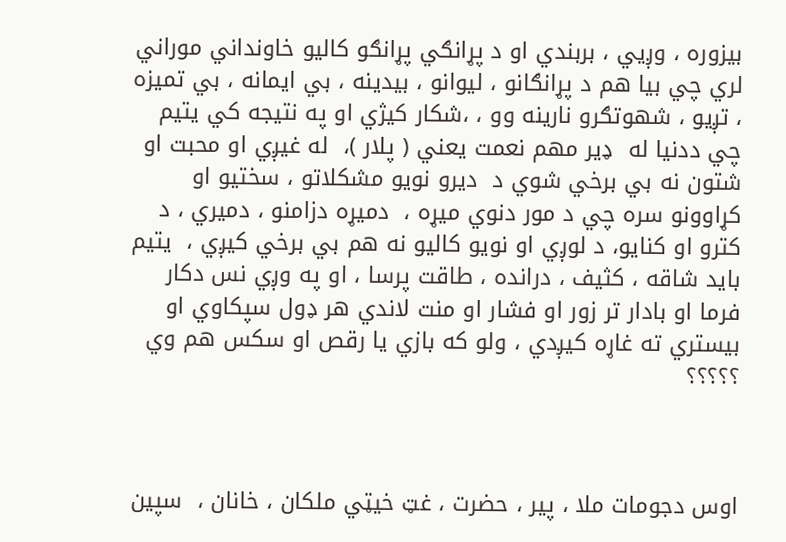بيزوره ، وږيي ، بربندي او د پړانګي پړانګو کاليو خاونداني موراني لري چي بيا هم د پړانګانو ، ليوانو ، بيدينه ، بي ايمانه ، بي تميزه ، تږيو ، شهوتګرو نارينه وو ، ،شکار کيژي او په نتيجه کي يتيم چي ددنيا له  ډير مهم نعمت يعني ( پلار )،  له غيږي او محبت او شتون نه بي برخي شوي د  ديرو نويو مشکلاتو ، سختيو او کړاوونو سره چي د مور دنوي ميړه ،  دميړه دزامنو ، دميري ، د کترو او کنايو، د لوږي او نويو کاليو نه هم بي برخي کيږي ،  يتيم بايد شاقه ، کثيف ، درانده ، طاقت پرسا ، او په وږي نس دکار فرما او بادار تر زور او فشار او منت لاندي هر ډول سپکاوي او بيستري ته غاړه کيږدي ، ولو که بازي يا رقص او سکس هم وي ؟؟؟؟؟



اوس دجومات ملا ، پير ، حضرت ، غټ خيټي ملکان ، خانان ،  سپين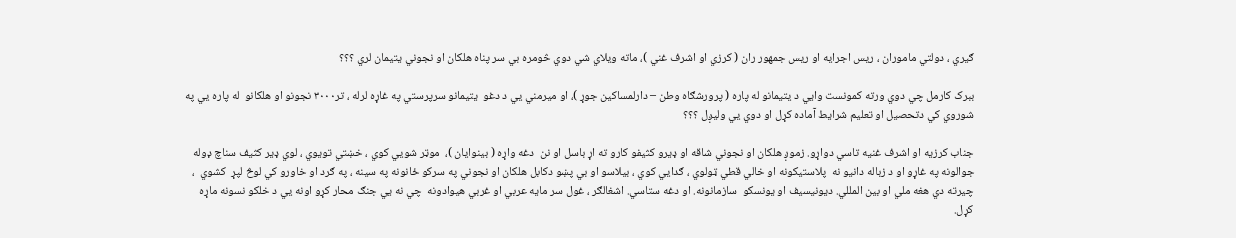ګيري ، دولتي ماموران ، ريس اجرايه او ريس جمهور ران ( کرزي او اشرف غني )، ماته ويلاي شي دوي څومره بي سر پناه هلکان او نجوني يتيمان لري ؟؟؟

ببرک کارمل چي دوي ورته کمونست وايي د يتيمانو له پاره ( پرورشګاه وطن – دارلمساکين جوړ )، او ميرمني يي د دغو  يتيمانو سرپرستي په غاړه لرله ، تر۳۰۰۰ نجونو او هلکانو  له پاره يي په شوروي کي دتحصيل او تعليم شرايط آماده کړل او دوي يي وليږل ؟؟؟

جناب کرزيه او اشرف غنيه تاسي دواړو. زموږ هلکان او نجوني شاقه او ډيرو کثيفو کارو ته اړ باسل او نن  دغه واړه ( بينوايان )،  موټر شويي کوي ، خښتي تويوي ، لوي ډير کثيف سناچ ډوله جوالونه په غاړو او د زباله دانيو نه  پلاستيکونه او خالي قطي ټولوي ، ګدايي کوي ، بيلاسو او بي پښو دکابل هلکان او نجوني په سرکو ځانونه په سينه ، په ګرد او خاورو کي لوڅ لپړ  کشوي  ، چيرته دي هغه ملي او بين المللي. ديونيسيف او يونسکو  سازمانونه. او دغه ستاسي. اشغالګر ، غول سر مايه عربي او غربي هيوادونه  چي نه يي جنګ محار کړو اونه يي د خلکو نسونه ماړه کړل.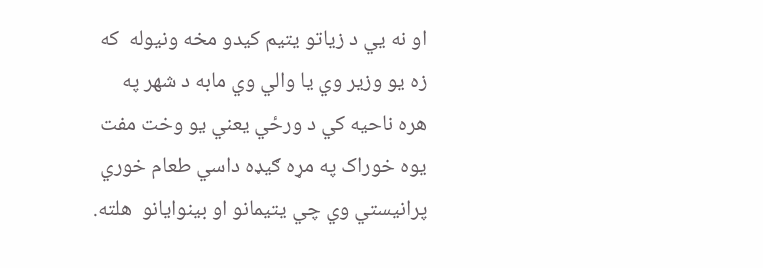او نه يي د زياتو يتيم کيدو مخه ونيوله  که زه يو وزير وي يا والي وي مابه د شهر په هره ناحيه کي د ورځي يعني يو وخت مفت يوه خوراک په مړه ګيډه داسي طعام خوري  پرانيستي وي چي يتيمانو او بينوايانو  هلته.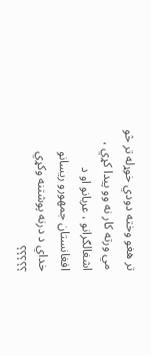تر هغو وخته دودي خوړله تر څو مي ورته کار نه وو پيدا کړي ، اشغالګرانو ، عربانو او د افغانستان جمهورو ريسانو خداي د درنه پوشتنه وکړي ؟؟؟؟؟